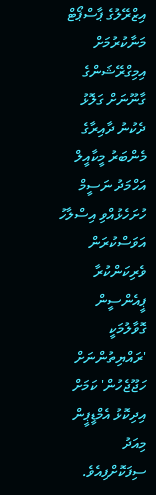އިޒްރޭލުގެ ޕާސްޕޯޓް މަނާކުރުމަށް އިމިގްރޭޝަންގެ ގާނޫނަށް ގަލޮޅު ދެކުނު ދާއިރާގެ މެންބަރު މީކާއީލް އަހްމަދު ނަސީމް ހުށަހެޅުއްވި އިސްލާހު އަވަސްކުރަން ވެރިކަންކުރާ ޕީއެންސީން ގޮވާލުމަކީ 'ރައްޔިތުންނަށް ހަޖޫޖެހުން' ކަމަށް އިދިކޮޅު އެމްޑީޕީން މިއަދު ސިފަކޮށްފިއެވެ.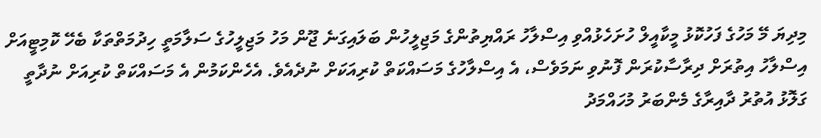މިދިޔަ މޭ މަހުގެ ފަހުކޮޅު މީކާއީލް ހުށަހެޅުއްވި އިސްލާހު ރައްޔިތުންގެ މަޖިލީހުން ބަލައިގަނެ ޖޫން މަހު މަޖިލީހުގެ ސަލާމަތީ ހިދުމަތްތަކާ ބެހޭ ކޮމިޓީއަށް އިސްލާހު އިތުރަށް ދިރާސާކުރަން ފޮނުވި ނަމަވެސް، އެ އިސްލާހުގެ މަސައްކަތް ކުރިއަކަށް ނުދެއެވެ. އެހެންކަމުން އެ މަސައްކަތް ކުރިއަށް ނުދާތީ ގަލޮޅު އުތުރު ދާއިރާގެ މެންބަރު މުހައްމަދު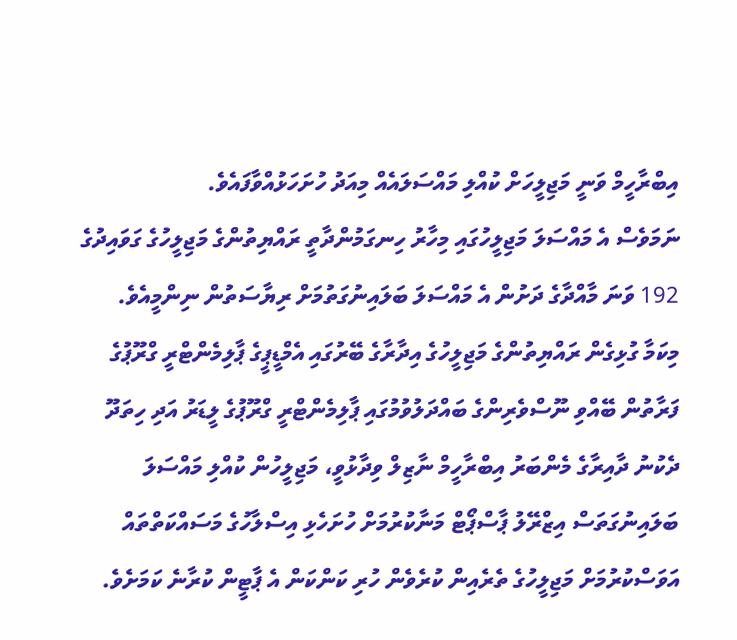އިބްރާހީމް ވަނީ މަޖިލީހަށް ކުއްލި މައްސަލައެއް މިއަދު ހުށަހަޅުއްވާފައެވެ.
ނަމަވެސް އެ މައްސަލަ މަޖިލީހުގައި މިހާރު ހިނގަމުންދާތީ ރައްޔިތުންގެ މަޖިލީހުގެ ގަވައިދުގެ 192 ވަނަ މާއްދާގެ ދަށުން އެ މައްސަލަ ބަލައިނުގަތުމަށް ރިޔާސަތުން ނިންމީއެވެ.
މިކަމާ ގުޅިގެން ރައްޔިތުންގެ މަޖިލީހުގެ އިދާރާގެ ބޭރުގައި އެމްޑީޕީގެ ޕާލިމެންޓްރީ ގްރޫޕުގެ ފަރާތުން ބޭއްވި ނޫސްވެރިންގެ ބައްދަލުވުމުގައި ޕާލިމެންޓްރީ ގްރޫޕުގެ ލީޑަރު އަދި ހިތަދޫ ދެކުނު ދާއިރާގެ މެންބަރު އިބްރާހީމް ނާޒިލް ވިދާޅުވީ، މަޖިލީހުން ކުއްލި މައްސަލަ ބަލައިނުގަތަސް އިޒްރޭލު ޕާސްޕޯޓް މަނާކުރުމަށް ހުށަހެޅި އިސްލާހުގެ މަސައްކަތްތައް އަވަސްކުރުމަށް މަޖިލީހުގެ ތެރެއިން ކުރެވެން ހުރި ކަންކަން އެ ޕާޓީން ކުރާނެ ކަމަށެވެ.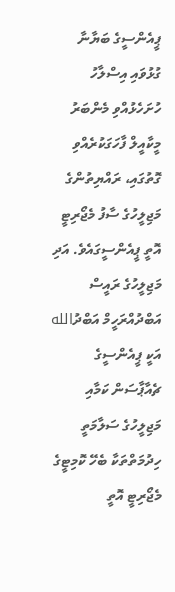ޕީއެންސީގެ ބަޔާނާ ގުޅުވައި އިސްލާހު ހުށަހެޅުއްވި މެންބަރު މީކާއީލް ފާހަގަކުރެއްވި ގޮތުގައި، ރައްޔިތުންގެ މަޖިލީހުގެ ސާފު މެޖޯރިޓީ އޮތީ ޕީއެންސީގައެވެ. އަދި މަޖިލީހުގެ ރައީސް އަބްދުއްރަހީމް އަބްދުالله އަކީ ޕީއެންސީގެ ޗެއާޕާސަން ކަމާއި މަޖިލީހުގެ ސަލާމަތީ ހިދުމަތްތަކާ ބެހޭ ކޮމިޓީގެ މެޖޯރިޓީ އޮތީ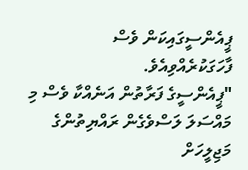ޕީއެންސީގައިކަން ވެސް ފާހަގަކުރެއްވިއެވެ.
"ޕީއެންސީގެ ފަރާތުން އަނެއްކާ ވެސް މި މައްސަލަ ލަސްވެގެން ރައްޔިތުންގެ މަޖިލީހަށް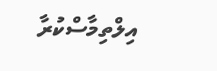އިލްތިމާސްކުރާ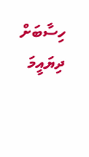ހިސާބަށް ދިޔައީމަ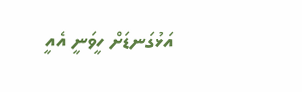އަޅުގަނޑަށް ހީވަނީ އެއީ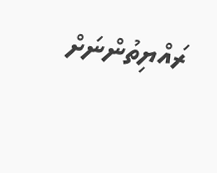ރައްޔިތުންނަށް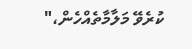ކުރެވޭ މަލާމާތެއްހެން،"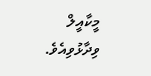މީކާއީލް ވިދާޅުވިއެވެ.